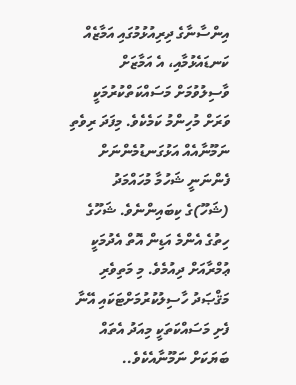އިންސާނާގެ ދިރިއުޅުމުގައި އަމާޒެއް ކަނޑައެޅުމާއި، އެ އަމާޒަށް ވާސިލުވުމަށް މަސައްކަތްކުރުމަކީ ވަރަށް މުހިންމު ކަމެކެވެ. މިފަދަ ރިވެތި ނަމޫނާއެއް އަޅުގަނޑުމެންނަށް ފެންނަނީ ޝަހުމާ މުހައްމަދު (ޝަހޫ)ގެ ކިބައިންނެވެ. ޝަހޫގެ ހިތުގެ އެންމެ އަޑިން އޮތް އެދުމަކީ ޢުމްރާއަށް ދިއުމެވެ. މި މަތިވެރި މަޤްޞަދު ހާސިލުކުރުމަށްޓަކައި އޭނާ ފެށި މަސައްކަތަކީ މިއަދު އެތައް ބަޔަކަށް ނަމޫނާއެކެވެ..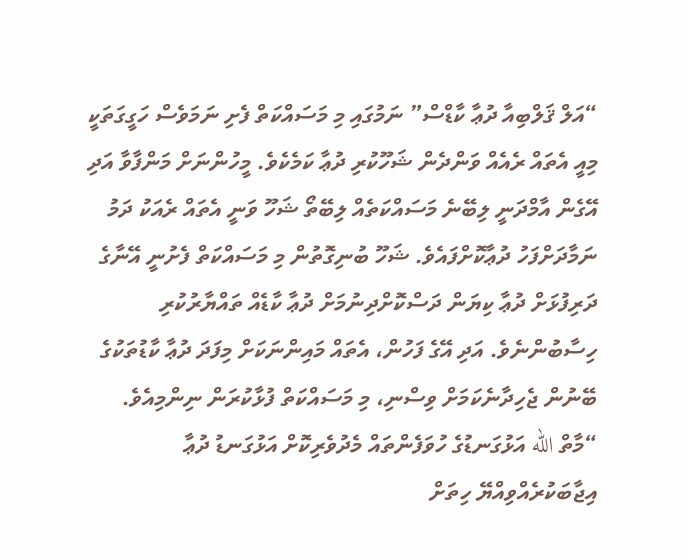“އަލް ޤަލްބިއާ ދުޢާ ކާޑްސް” ނަމުގައި މި މަސައްކަތް ފެށި ނަމަވެސް ހަގީގަތަކީ މިއީ އެތައް ރެއެއް ވަންދެން ޝަހޫކުރި ދުޢާ ކަމެކެވެ. މީހުންނަށް މަންފާވާ އަދި އޭގެން އާމްދަނީ ލިބޭނެ މަސައްކަތެއް ލިބޭތޯ ޝަހޫ ވަނީ އެތައް ރެއަކު ދަމު ނަމާދަށްފަހު ދުޢާކޮށްފައެވެ. ޝަހޫ ބުނިގޮތުން މި މަސައްކަތް ފެށުނީ އޭނާގެ ދަރިފުޅަށް ދުޢާ ކިޔަން ދަސްކޮށްދިނުމަށް ދުޢާ ކާޑެއް ތައްޔާރުކުރި ހިސާބުންނެވެ. އަދި އޭގެ ފަހުން، އެތައް މައިންނަކަށް މިފަދަ ދުޢާ ކާޑުތަކުގެ ބޭނުން ޖެހިދާނެކަމަށް ވިސްނި، މި މަސައްކަތް ފުޅާކުރަން ނިންމިއެވެ.
“މާތް الله އަޅުގަނޑުގެ ހުވަފެންތައް މެދުވެރިކޮށް އަޅުގަނޑު ދުޢާ އިޖާބަކުރެއްވިއްޔޭ ހިތަށް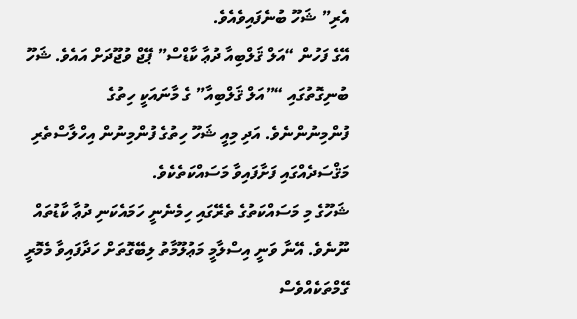އެރި” ޝަހޫ ބުނެފައިވެއެވެ.
އޭގެ ފަހުން “އަލް ޤަލްބިއާ ދުޢާ ކާޑްސް” ޕޭޖް ވުޖޫދަށް އައެވެ. ޝަހޫ ބުނިގޮތުގައި “”އަލް ޤަލްބިއާ” ގެ މާނައަކީ ހިތުގެ ފުންމިނުންނެވެ. އަދި މިއީ ޝަހޫ ހިތުގެ ފުންމިނުން އިހްލާސްތެރި މަޤްސަދެއްގައި ފަށާފައިވާ މަސައްކަތެކެވެ.
ޝަހޫގެ މި މަސައްކަތުގެ ތެރޭގައި ހިމެނެނީ ހަމައެކަނި ދުޢާ ކާޑުތައް ނޫނެވެ. އޭނާ ވަނީ އިސްލާމީ މަޢުލޫމާތު ލިބޭގޮތަށް ހަދާފައިވާ މެމޮރީ ގޭމްތަކެއްވެސް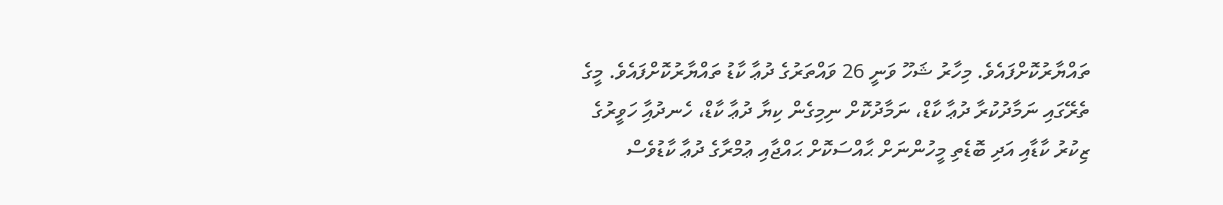ތައްޔާރުކޮށްފައެވެ. މިހާރު ޝަހޫ ވަނީ 26 ވައްތަރުގެ ދުޢާ ކާޑު ތައްޔާރުކޮށްފައެވެ. މީގެ ތެރޭގައި ނަމާދުކުރާ ދުޢާ ކާޑް، ނަމާދުކޮށް ނިމިގެން ކިޔާ ދުޢާ ކާޑް، ހެނދުއާި ހަވީރުގެ ޒިކުރު ކާޑާއި އަދި ބޮޑެތި މީހުންނަށް ޙާއްސަކޮށް ޙައްޖާއި ޢުމްރާގެ ދުޢާ ކާޑުވެސް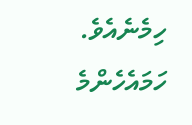ހިމެނެއެވެ.
ހަމައެހެންމެ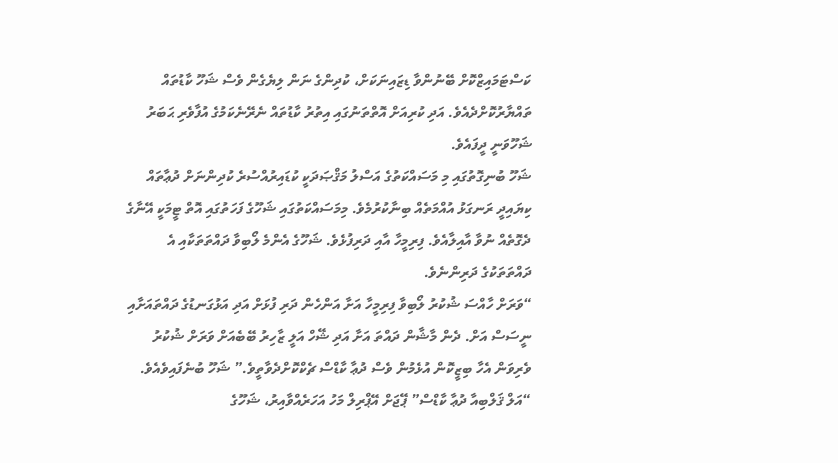ކަސްޓަމައިޒްކޮށް ބޭނުންވާ ޑިޒައިނަކަށް، ކުދިންގެ ނަން ލިޔެގެން ވެސް ޝަހޫ ކާޑުތައް ތައްޔާރުކޮށްދެއެވެ. އަދި ކުރިއަށް އޮތްތަނުގައި އިތުރު ކާޑުތައް ނެރޭނެކަމުގެ އުފާވެރި ޙަބަރު ޝަހޫވަނީ ދީފައެވެ.
ޝަހޫ ބުނިގޮތުގައި މި މަސައްކަތުގެ އަސްލު މަޤްޞަދަކީ ކުޑައިރުއްސުރެ ކުދިންނަށް ދުޢާތައް ކިޔައިދީ ރަނގަޅު އުއްމަތެއް ބިނާކުރުމެވެ. މިމަސައްކަތުގައި ޝަހޫގެ ފަހަތުގައި އޮތް ޓީމަކީ އޭނާގެ ދެގޮތެއް ނުވާ އާއިލާއެވެ. ފިރިމީހާ އާއި ދަރިފުޅެވެ. ޝަހޫގެ އެންމެ ލޯބިވާ ދައްތަތަކާއި އެ ދައްތަތަކުގެ ދަރިންނެވެ.
“ވަރަށް ހާއްސަ ޝުކުރު ލޯބިވާ ފިރިމީހާ އަށާ އަންހެން ދަރި ފުޅަށް އަދި އަޅުގަނޑުގެ ދައްތައަށާއި ނީސަސް އަށް. ދެން މާޝާން ދައްތަ އަށާ އަދި ޝޭހް އަލީ ޒާހިރު ބޭބެއަށް ވަރަށް ޝުކުރު ވެރިވަން އެހާ ބިޒީކޮން އުޅެމުން ވެސް ދުޢާ ކާޑްސް ޗެކްކޮށްދެވާތީވެ.” ޝަހޫ ބުނެފައިވެއެވެ.
“އަލް ޤަލްބިއާ ދުޢާ ކާޑްސް” ޕޭޖަށް އޭޕްރިލް މަހު އަހަރެއްވާއިރު، ޝަހޫގެ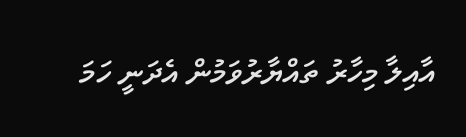އާއިލާ މިހާރު ތައްޔާރުވަމުން އެދަނީ ހަމަ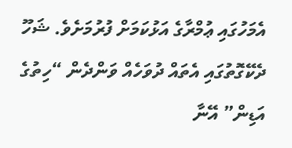އެމަހުގައި ޢުމްރާގެ އަޅުކަމަށް ފުރުމަށެވެ. ޝަހޫ ދެކޭގޮތުގައި އެތައް ދުވަހެއް ވަންދެން “ހިތުގެ އަޑިން” އޭނާ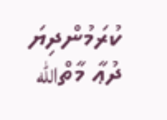ކުރަމުންދިޔަ ދުޢާ މާތްالله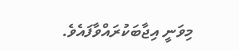މިވަނީ އިޖާބަކުރައްވާފައެވެ.